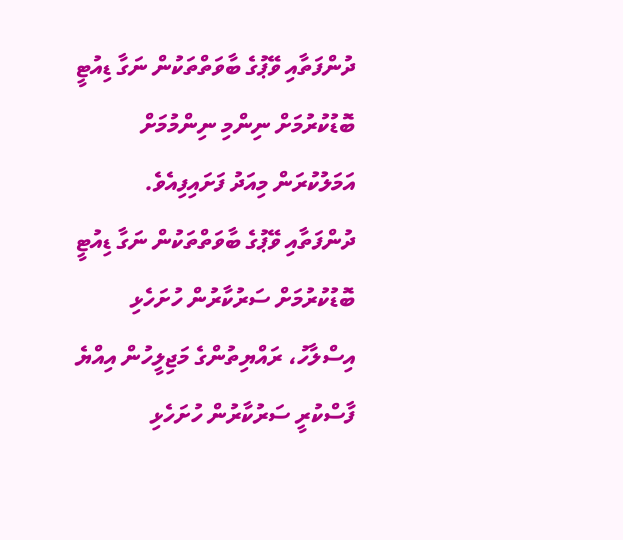ދުންފަތާއި ވޭޕުގެ ބާވަތްތަކުން ނަގާ ޑިއުޓީ ބޮޑުކުރުމަށް ނިންމި ނިންމުމަށް އަމަލުކުރަން މިއަދު ފަށައިފިއެވެ.
ދުންފަތާއި ވޭޕުގެ ބާވަތްތަކުން ނަގާ ޑިއުޓީ ބޮޑުކުރުމަށް ސަރުކާރުން ހުށަހެޅި އިސްލާހު، ރައްޔިތުންގެ މަޖިލީހުން އިއްޔެ ފާސްކުރީ ސަރުކާރުން ހުށަހެޅި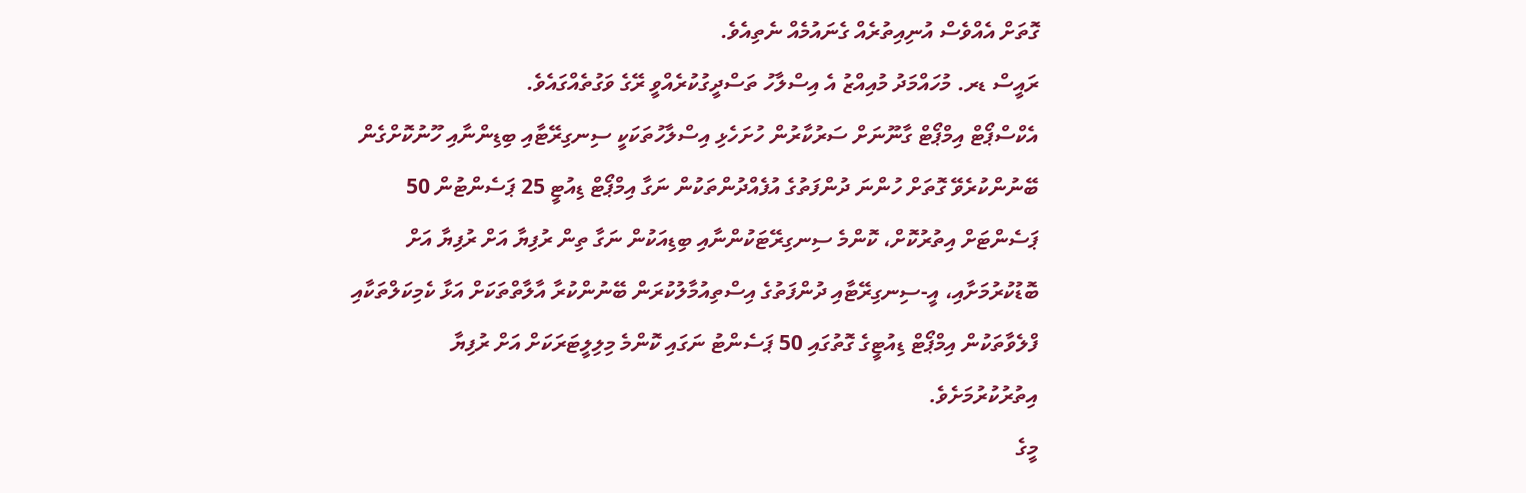ގޮތަށް އެއްވެސް އުނިއިތުރެއް ގެނައުމެއް ނެތިއެވެ.
ރައީސް ޑރ. މުހައްމަދު މުއިއްޒު އެ އިސްލާހު ތަސްދީގުކުރެއްވީ ރޭގެ ވަގުތެއްގައެވެ.
އެކްސްޕޯޓް އިމްޕޯޓް ގާނޫނަށް ސަރުކާރުން ހުށަހެޅި އިސްލާހުތަކަކީ ސިނގިރޭޓާއި ބިޑިންނާއި ހޫނުކޮށްގެން ބޭނުންކުރެވޭ ގޮތަށް ހުންނަ ދުންފަތުގެ އުފެއްދުންތަކުން ނަގާ އިމްޕޯޓް ޑިއުޓީ 25 ޕަސެންޓުން 50 ޕަސެންޓަށް އިތުރުކޮށް، ކޮންމެ ސިނގިރޭޓަކުންނާއި ބިޑިއަކުން ނަގާ ތިން ރުފިޔާ އަށް ރުފިޔާ އަށް ބޮޑުކުރުމަށާއި، އީ-ސިނގިރޭޓާއި ދުންފަތުގެ އިސްތިއުމާލުކުރަން ބޭނުންކުރާ އާލާތްތަކަށް އަޅާ ކެމިކަލްތަކާއި ފްލެވާތަކުން އިމްޕޯޓް ޑިއުޓީގެ ގޮތުގައި 50 ޕަސެންޓު ނަގައި ކޮންމެ މިލިލީޓަރަކަށް އަށް ރުފިޔާ އިތުރުކުރުމަށެވެ.
މީގެ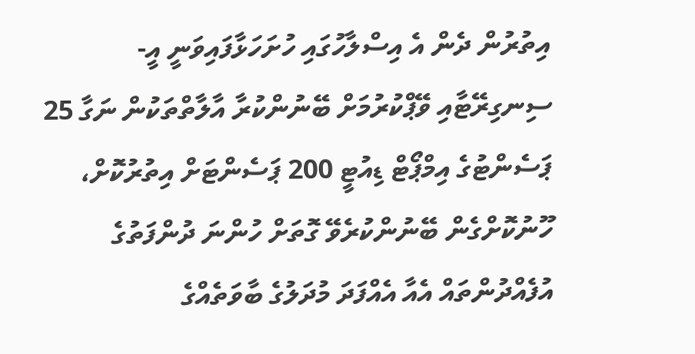އިތުރުން ދެން އެ އިސްލާހުގައި ހުށަހަޅާފައިވަނީ އީ-ސިނގިރޭޓާއި ވޭޕްކުރުމަށް ބޭނުންކުރާ އާލާތްތަކުން ނަގާ 25 ޕަސެންޓުގެ އިމްޕޯޓް ޑިއުޓީ 200 ޕަސެންޓަށް އިތުރުކޮށް، ހޫނުކޮށްގެން ބޭނުންކުރެވޭ ގޮތަށް ހުންނަ ދުންފަތުގެ އުފެއްދުންތައް އެއާ އެއްފަދަ މުދަލުގެ ބާވަތެއްގެ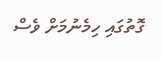ގޮތުގައި ހިމެނުމަށް ވެސް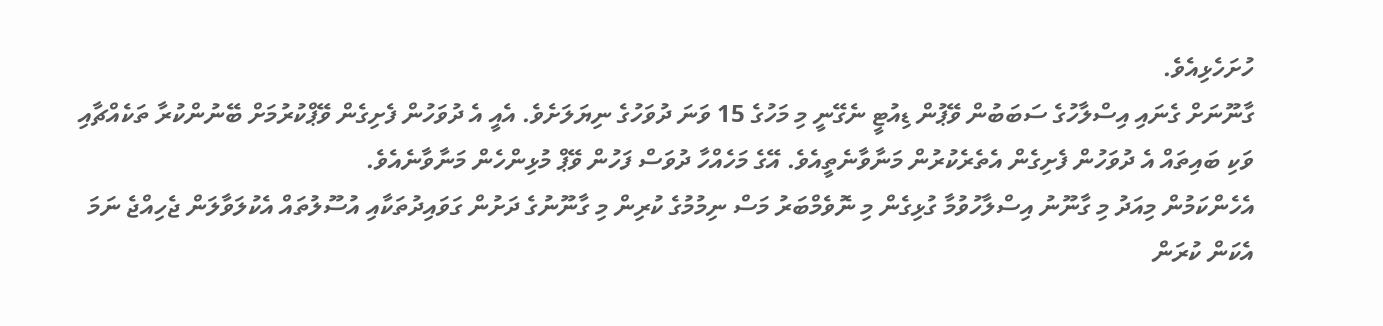ހުށަހެޅިއެވެ.
ގާނޫނަށް ގެނައި އިސްލާހުގެ ސަބަބުން ވޭޕުން ޑިއުޓީ ނެގޭނީ މި މަހުގެ 15 ވަނަ ދުވަހުގެ ނިޔަލަށެވެ. އެއީ އެ ދުވަހުން ފެށިގެން ވޭޕްކުރުމަށް ބޭނުންކުރާ ތަކެއްޗާއި ވަކި ބައިތައް އެ ދުވަހުން ފެށިގެން އެތެރެކުރުން މަނާވާނެތީއެވެ. އޭގެ މަހެއްހާ ދުވަސް ފަހުން ވޭޕް މުޅިންހެން މަނާވާނެއެވެ.
އެހެންކަމުން މިއަދު މި ގާނޫނު އިސްލާހުވުމާ ގުޅިގެން މި ނޮވެމްބަރު މަސް ނިމުމުގެ ކުރިން މި ގާނޫނުގެ ދަށުން ގަވައިދުތަކާއި އުސޫލުތައް އެކުލަވާލަން ޖެހިއްޖެ ނަމަ އެކަން ކުރަން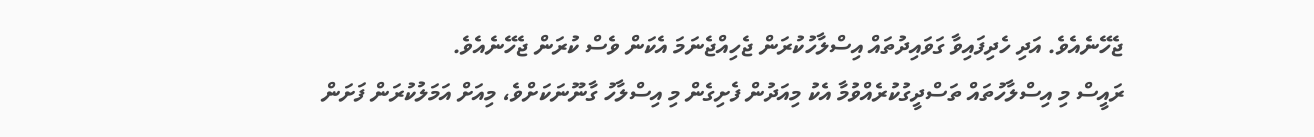ޖެހޭނެއެވެ. އަދި ހެދިފައިވާ ގަވައިދުތައް އިސްލާހުކުރަން ޖެހިއްޖެނަމަ އެކަން ވެސް ކުރަން ޖެހޭނެއެވެ.
ރައީސް މި އިސްލާހުތައް ތަސްދީގުކުރެއްވުމާ އެކު މިއަދުން ފެށިގެން މި އިސްލާހު ގާނޫނަކަށްވެ، މިއަށް އަމަލުކުރަން ފަށަން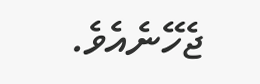ޖެހޭނެއެވެ.